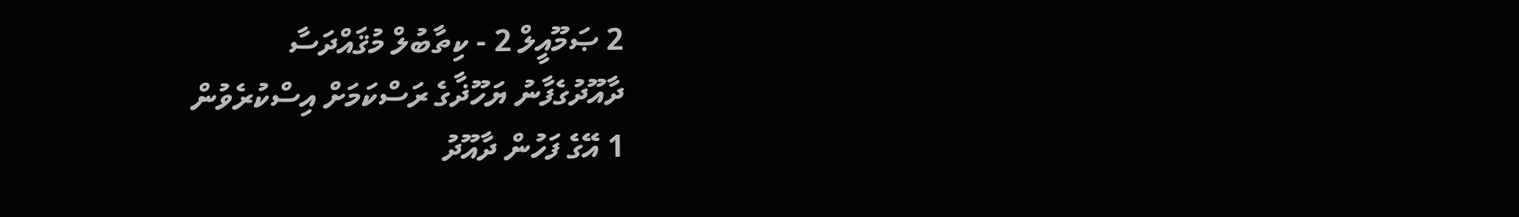2 ޞަމޫއީލް 2 - ކިތާބުލް މުޤައްދަސާ
ދާއޫދުގެފާނު ޔަހޫޛާގެ ރަސްކަމަށް އިސްކުރެވުން
1 އޭގެ ފަހުން ދާއޫދު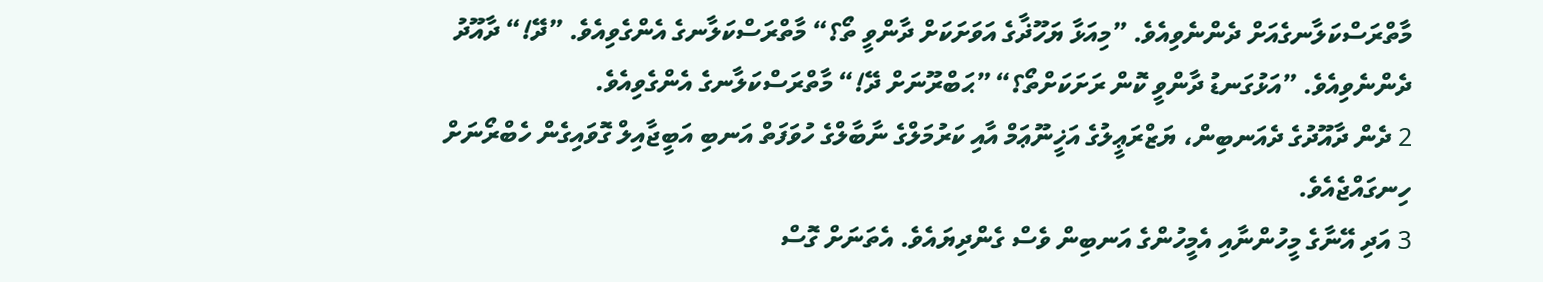މާތްރަސްކަލާނގެއަށް ދެންނެވިއެވެ. ”މިއަޅާ ޔަހޫޛާގެ އަވަށަކަށް ދާންވީ ތޯ؟“ މާތްރަސްކަލާނގެ އެންގެވިއެވެ. ”ދޭ!“ ދާއޫދު ދެންނެވިއެވެ. ”އަޅުގަނޑު ދާންވީ ކޮން ރަށަކަށްތޯ؟“ ”ޙަބްރޫނަށް ދޭ!“ މާތްރަސްކަލާނގެ އެންގެވިއެވެ.
2 ދެން ދާއޫދުގެ ދެއަނބިން، ޔަޒްރަޢީލުގެ އަޚީނޫޢަމް އާއި ކަރުމަލްގެ ނާބާލްގެ ހުވަފަތް އަނބި އަބީޖާއިލް ގޮވައިގެން ހެބްރޯނަށް ހިނގައްޖެއެވެ.
3 އަދި އޭނާގެ މީހުންނާއި އެމީހުންގެ އަނބިން ވެސް ގެންދިޔައެވެ. އެތަނަށް ގޮސް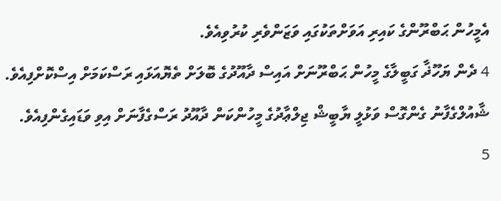އެމީހުން ޙަބްރޫންގެ ކައިރި އަވަށްތަކުގައި ވަޒަންވެރި ކުރުވިއެވެ.
4 ދެން ޔަހޫޛާ ގަބީލާގެ މީހުން ޙަބްރޫނަށް އައިސް ދާއޫދުގެ ބޮލަށް ތެޔޮއަޅައި ރަސްކަމަށް އިސްކޮށްފިއެވެ. ޝާއުލްގެފާނު ގެންގޮސް ވަޅުލީ ޔާބީޝް ޖިލްޢާދުގެ މީހުންކަން ދާއޫދު ރަސްގެފާނަށް އިވި ވަޑައިގެންފިއެވެ.
5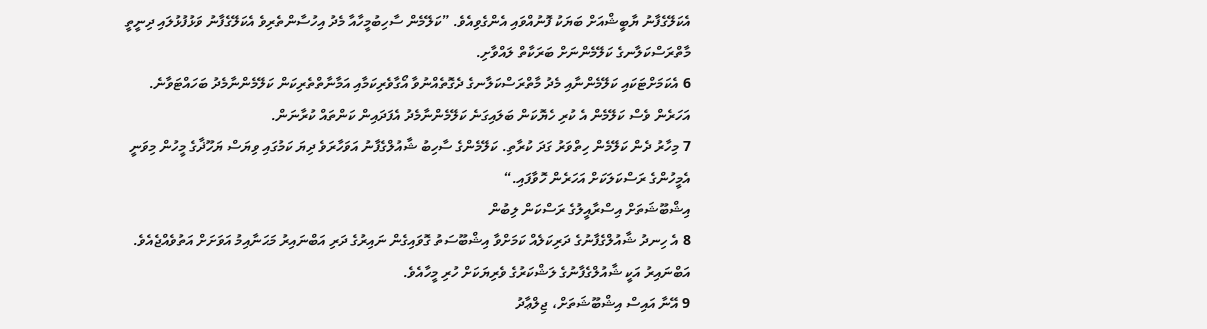އެކަލޭގެފާނު ޔާބީޝްއަށް ބަޔަކު ފޮނުއްވައި އެންގެވިއެވެ. ”ކަލޭމެން ސާހިބުމީހާއާ މެދު އިހުސާންތެރިވެ އެކަލޭގެފާނު ވަޅުފުޅުލައި ދިނީތީ މާތްރަސްކަލާނގެ ކަލޭމެންނަށް ބަރަކާތް ލައްވާށި.
6 އެކަމަށްޓަކައި ކަލޭމެންނާއި މެދު މާތްރަސްކަލާނގެ ދެގޮތެއްނުވާ އޯގާވެރިކަމާއި އަމާނާތްތެރިކަން ކަލޭމެންނާމެދު ބަހައްޓަވާނެ. އަހަރެން ވެސް ކަލޭމެން އެ ކުރި ހެޔޮކަން ބަލައިގަނެ ކަލޭމެންނާމެދު އެފަދައިން ކަންތައް ކުރާނަން.
7 މިހާރު ދެން ކަލޭމެން ހިތްވަރު ގަދަ ކުރާތި. ކަލޭމެންގެ ސާހިބު ޝާއުލްގެފާނު އަވަހާރަވެ ދިޔަ ކަމުގައި ވިޔަސް ޔަހޫޛާގެ މީހުން މިވަނީ އެމީހުންގެ ރަސްކަލަކަށް އަހަރެން ހޮވާފައި.“
އިޝްބޫޝަތަށް އިސްރާއީލުގެ ރަސްކަން ލިބުން
8 އެ ހިނދު ޝާއުލްގެފާނުގެ ދަރިކަލެއް ކަމަށްވާ އިޝްބޫސަތު ގޮވައިގެން ނައިރުގެ ދަރި އަބްނައިރު މަޙަނާއިމު އަވަށަށް އަތުވެއްޖެއެވެ. އަބްނައިރު އަކީ ޝާއުލްގެފާނުގެ ލަޝްކަރުގެ ވެރިޔަކަށް ހުރި މީހާއެވެ.
9 އޭނާ އައިސް އިޝްބޫޝަތަށް، ޖިލްޢާދު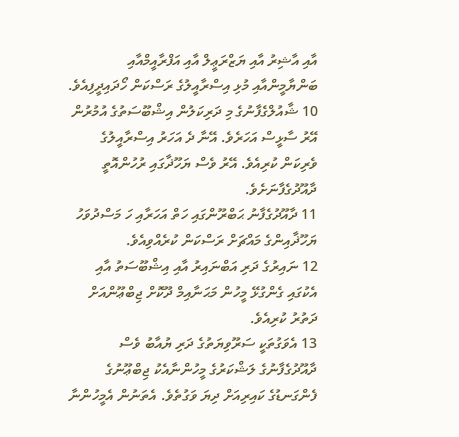އާއި އާޝިރު އާއި ޔަޒްރަޢީލް އާއި އަފްރާއީމްއާއި ބަންޔާމީންއާއި މުޅި އިސްރާއީލުގެ ރަސްކަން ހޯދައިދީފިއެވެ.
10 ޝާއުލްގެފާނުގެ މި ދަރިކަލުން އިޝްބޫސަތުގެ އުމުރުން އޭރު ސާޅީސް އަހަރެވެ. އޭނާ ދެ އަހަރު އިސްރާއީލުގެ ވެރިކަން ކުރިއެވެ. އޭރު ވެސް ޔަހޫޛާގައި ރުހުންއޮތީ ދާއޫދުގެފާނަށެވެ.
11 ދާއޫދުގެފާނު ޙަބްރޫންގައި ހަތް އަހަރާއި ހަ މަސްދުވަހު ޔަހޫޛާއިންގެ މައްޗަށް ރަސްކަން ކުރެއްވިއެވެ.
12 ނައިރުގެ ދަރި އަބްނައިރު އާއި އިޝްބޫސަތު އާއި އެކުގައި ގެންގުޅޭ މީހުން މަޙަނާއިމް ދޫކޮށް ޖިބްޢޫންއަށް ދަތުރު ކުރިއެވެ.
13 އެވަގުތަކީ ސަރޫވިޔަތުގެ ދަރި ޔުއާބު ވެސް ދާއޫދުގެފާނުގެ ލަޝްކަރުގެ މީހުންނާއެކު ޖިބްޢޫނުގެ ފެންގަނޑުގެ ކައިރިއަށް ދިޔަ ވަގުތެވެ. އެތަނުން އެމީހުންނާ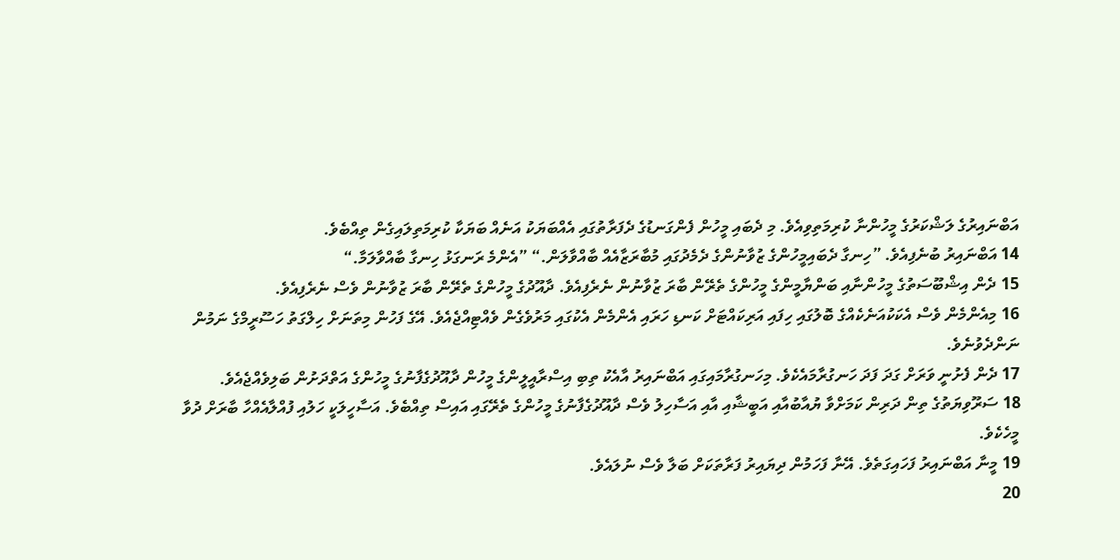އަބްނައިރުގެ ލަޝްކަރުގެ މީހުންނާ ކުރިމަތިވިއެވެ. މި ދެބައި މީހުން ފެންގަނޑުގެ ދެފަރާތުގައި އެއްބަޔަކު އަނެއް ބަޔަކާ ކުރިމަތިލައިގެން ތިއްބެވެ.
14 އަބްނައިރު ބުނެފިއެވެ. ”ހިނގާ ދެބައިމީހުންގެ ޒުވާނުންގެ ދެމެދުގައި މުބާރަޒާއެއް ބާއްވާލަން.“ ”އެންމެ ރަނގަޅު ހިނގާ ބާއްވާލަމާ.“
15 ދެން އިޝްބޫސަތުގެ މީހުންނާއި ބަންޔާމީންގެ މީހުންގެ ތެރޭން ބާރަ ޒުވާނުން ނެރެފިއެވެ. ދާއޫދުގެ މީހުންގެ ތެރޭން ބާރަ ޒުވާނުން ވެސް ނެރެފިއެވެ.
16 މިއެންމެން ވެސް އެކަކުއަނެކެއްގެ ބޮލުގައި ހިފައި އަރިކައްޓަށް ކަނޑި ހަރައި އެންމެން އެކުގައި މަރުވެގެން ވެއްޓިއްޖެއެވެ. އޭގެ ފަހުން މިތަނަށް ހިލްގަތު ހަސޫރީމްގެ ނަމުން ނަންދެވުނެވެ.
17 ދެން ފެށުނީ ވަރަށް ގަދަ ފަދަ ހަނގުރާމައެކެވެ. މިހަނގުރާމައިގައި އަބްނައިރު އާއެކު ތިބި އިސްރާއީލީންގެ މީހުން ދާއޫދުގެފާނުގެ މީހުންގެ އަތްދަށުން ބަލިވެއްޖެއެވެ.
18 ސަރޫވިޔަތުގެ ތިން ދަރިން ކަމަށްވާ ޔުއާބުއާއި އަބީޝާއި އާއި އަސާހިލު ވެސް ދާއޫދުގެފާނުގެ މީހުންގެ ތެރޭގައި އައިސް ތިއްބެވެ. އަސާހީލަކީ ހަލުއި ފުއްލާއެއްހާ ބާރަށް ދުވާ މީހެކެވެ.
19 މީނާ އަބްނައިރު ފަހައިގަތެވެ. އޭނާ ފަހަމުން ދިޔައިރު ފަރާތަކަށް ބަލާ ވެސް ނުލައެވެ.
20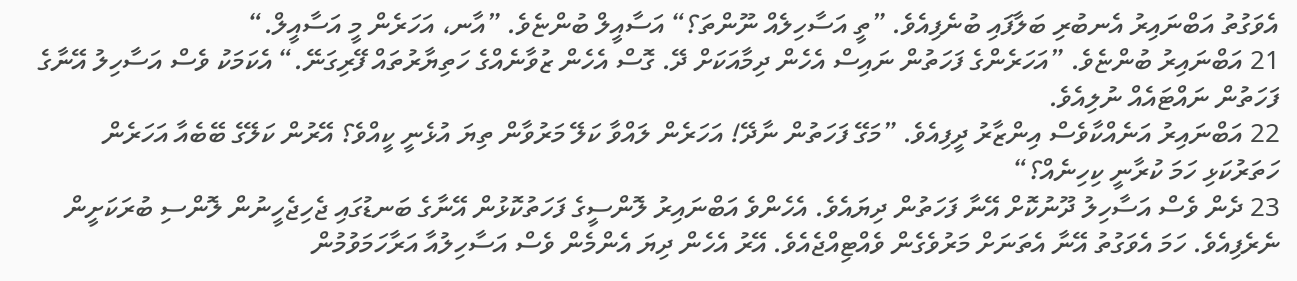އެވަގުތު އަބްނައިރު އެނބުރި ބަލާފައި ބުނެފިއެވެ. ”ތީ އަސާހިލެއް ނޫންތަ؟“ އަސާއީލް ބުންޏެވެ. ”އާނ، އަހަރެން މީ އަސާއީލް.“
21 އަބްނައިރު ބުންޏެވެ. ”އަހަރެންގެ ފަހަތުން ނައިސް އެހެން ދިމާއަކަށް ދޭ. ގޮސް އެހެން ޒުވާނެއްގެ ހަތިޔާރުތައް ފޭރިގަނޭ.“ އެކަމަކު ވެސް އަސާހިލު އޭނާގެ ފަހަތުން ނައްޓައެއް ނުލިއެވެ.
22 އަބްނައިރު އަނެއްކާވެސް އިންޒާރު ދީފިއެވެ. ”މަގޭ ފަހަތުން ނާދޭ! އަހަރެން ލައްވާ ކަލޭ މަރުވާން ތިޔަ އުޅެނީ ކީއްވެ؟ އޭރުން ކަލޭގެ ބޭބެއާ އަހަރެން ހަތަރުކަޅި ހަމަ ކުރާނީ ކިހިނެއް؟“
23 ދެން ވެސް އަސާހިލު ދޫނުކޮށް އޭނާ ފަހަތުން ދިޔައެވެ. އެހެންވެ އަބްނައިރު ލޮންސީގެ ފަހަތުކޮޅުން އޭނާގެ ބަނޑުގައި ޖެހިޖެހީނުން ލޮންސި ބުރަކަށީން ނެރެފިއެވެ. ހަމަ އެވަގުތު އޭނާ އެތަނަށް މަރުވެގެން ވެއްޓިއްޖެއެވެ. އޭރު އެހެން ދިޔަ އެންމެން ވެސް އަސާހިލުއާ އަރާހަމަވުމުން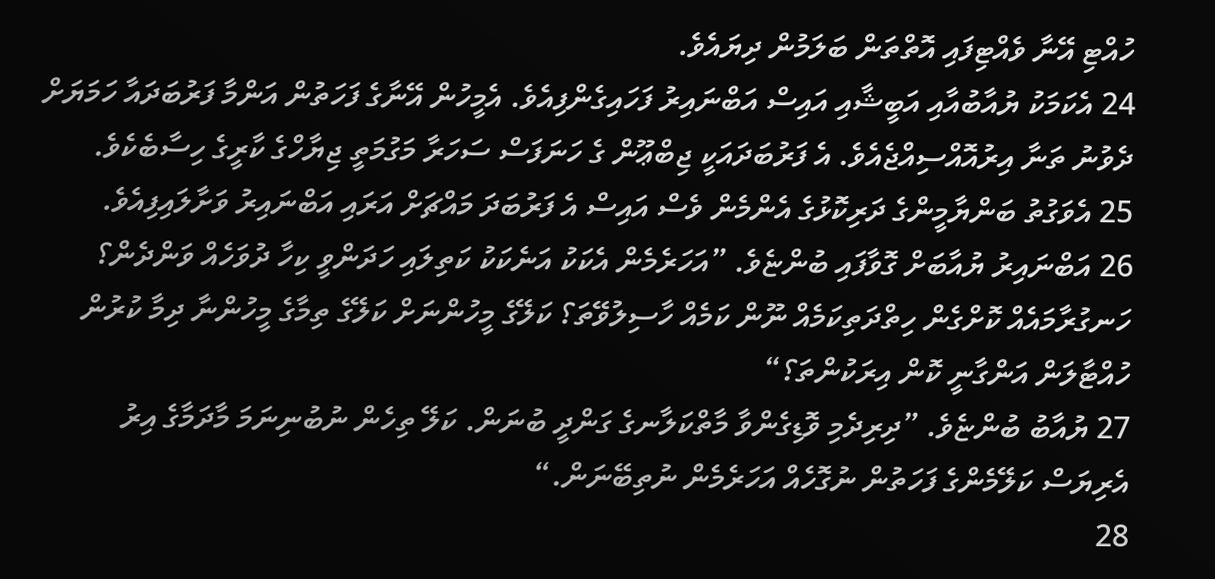ހުއްޓި އޭނާ ވެއްޓިފައި އޮތްތަން ބަލަމުން ދިޔައެވެ.
24 އެކަމަކު ޔުއާބުއާއި އަބީޝާއި އައިސް އަބްނައިރު ފަހައިގެންފިއެވެ. އެމީހުން އޭނާގެ ފަހަތުން އަންމާ ފަރުބަދައާ ހަމަޔަށް ދެވުނު ތަނާ އިރުއޮއްސިއްޖެއެވެ. އެ ފަރުބަދައަކީ ޖިބްޢޫން ގެ ހަނަފަސް ސަހަރާ މަގުމަތީ ޖިޔާހްގެ ކާރީގެ ހިސާބެކެވެ.
25 އެވަގުތު ބަންޔާމީންގެ ދަރިކޮޅުގެ އެންމެން ވެސް އައިސް އެ ފަރުބަދަ މައްޗަށް އަރައި އަބްނައިރު ވަށާލައިފިއެވެ.
26 އަބްނައިރު ޔުއާބަށް ގޮވާފައި ބުންޏެވެ. ”އަހަރެމެން އެކަކު އަނެކަކު ކަތިލައި ހަދަންވީ ކިހާ ދުވަހެއް ވަންދެން؟ ހަނގުރާމައެއް ކޮށްގެން ހިތްދަތިކަމެއް ނޫން ކަމެއް ހާސިލުވޭތަ؟ ކަލޭގެ މީހުންނަށް ކަލޭގެ ތިމާގެ މީހުންނާ ދިމާ ކުރުން ހުއްޓާލަން އަންގާނީ ކޮން އިރަކުންތަ؟“
27 ޔުއާބު ބުންޏެވެ. ”ދިރިދެމި ވޮޑިގެންވާ މާތްކަލާނގެ ގަންދީ ބުނަން. ކަލޭ ތިހެން ނުބުނިނަމަ މާދަމާގެ އިރު އެރިޔަސް ކަލޭމެންގެ ފަހަތުން ނުގޮހެއް އަހަރެމެން ނުތިބޭނަން.“
28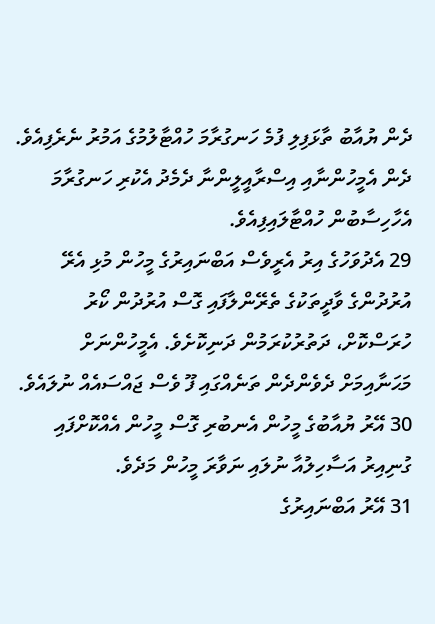ދެން ޔުއާބު ތާޅަފިލި ފުމެ ހަނގުރާމަ ހުއްޓާލުމުގެ އަމުރު ނެރެފިއެވެ. ދެން އެމީހުންނާއި އިސްރާއީލީންނާ ދެމެދު އެކުރި ހަނގުރާމަ އެހާހިސާބުން ހުއްޓާލައިފިއެވެ.
29 އެދުވަހުގެ އިރު އެރީވެސް އަބްނައިރުގެ މީހުން މުޅި އެރޭ އުރުދުންގެ ވާދީތަކުގެ ތެރޭންލާފައި ގޮސް އުރުދުން ކޯރު ހުރަސްކޮށް، ދަތުރުކުރަމުން ދަނިކޮށެވެ. އެމީހުންނަށް މަޙަނާއިމަށް ދެވެންދެން ތަނެއްގައި ފޫ ވެސް ޖައްސައެއް ނުލައެވެ.
30 އޭރު ޔުއާބުގެ މީހުން އެނބުރި ގޮސް މީހުން އެއްކޮށްފައި ގުނިއިރު އަސާހިލުއާ ނުލައި ނަވާރަ މީހުން މަދެވެ.
31 އޭރު އަބްނައިރުގެ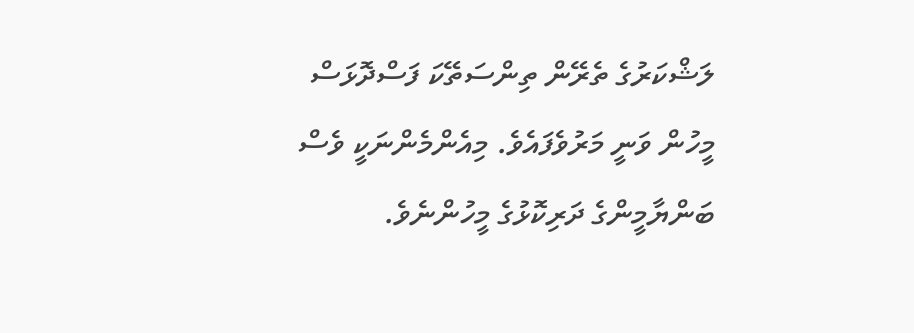ލަޝްކަރުގެ ތެރޭން ތިންސަތޭކަ ފަސްދޮޅަސް މީހުން ވަނީ މަރުވެފައެވެ. މިއެންމެންނަކީ ވެސް ބަންޔާމީންގެ ދަރިކޮޅުގެ މީހުންނެވެ.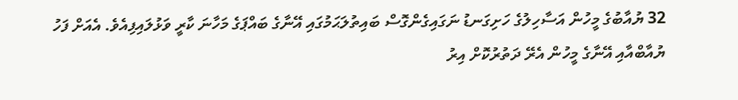32 ޔުއާބުގެ މީހުން އަސާހިލުގެ ހަށިގަނޑު ނަގައިގެންގޮސް ބައިތުލަޙަމުގައި އޭނާގެ ބައްޕަގެ މަހާނަ ކާރީ ވަޅުލައިފިއެވެ. އެއަށް ފަހު ޔުއާބްއާއި އޭނާގެ މީހުން އެރޭ ދަތުރުކޮށް އިރު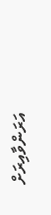އަރަންވާއިރަށް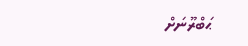ޙަބްރޫނަށް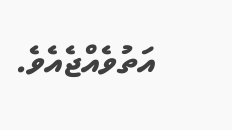އަތުވެއްޖެއެވެ.